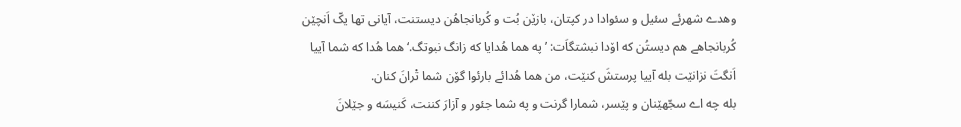وهدے شهرئے سئیل و سئوادا در کپتان، بازێن بُت و کُربانجاهُن دیستنت، آیانی تها یکّ اَنچێن کُربانجاهے هم دیستُن که اۆدا نبشتگاَت: ’په هما هُدایا که زانگ نبوتگ.‘ هما هُدا که شما آییا اَنگتَ نزانێت بله آییا پرستشَ کنێت، من هما هُدائے بارئوا گۆن شما تْرانَ کنان.
بله چه اے سجّهێنان و پێسر، شمارا گرنت و په شما جئور و آزارَ کننت، کَنیسَه و جێلانَ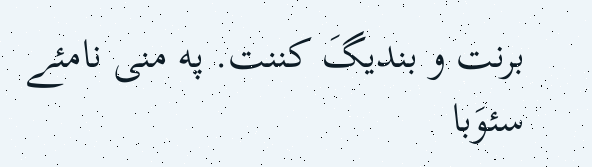برنت و بندیگَ کننت. په منی نامئے سئوَبا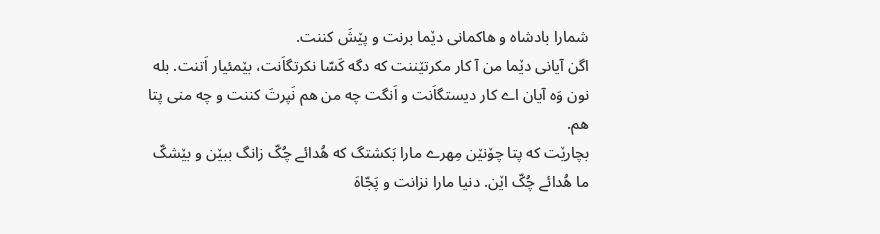شمارا بادشاه و هاکمانی دێما برنت و پێشَ کننت.
اگن آیانی دێما من آ کار مکرتێننت که دگه کَسّا نکرتگاَنت، بێمئیار اَتنت. بله نون وَه آیان اے کار دیستگاَنت و اَنگت چه من هم نَپرتَ کننت و چه منی پتا هم.
بچارێت که پتا چۆنێن مِهرے مارا بَکشتگ که هُدائے چُکّ زانگ ببێن و بێشکّ ما هُدائے چُکّ اێن. دنیا مارا نزانت و پَجّاهَ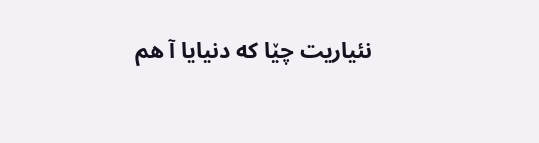نئیاریت چێا که دنیایا آ هم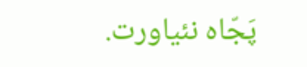پَجّاه نئیاورت.